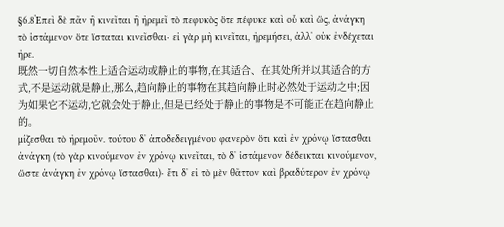§6.8Ἐπεὶ δὲ πᾶν ἢ κινεῖται ἢ ἠρεμεῖ τὸ πεφυκὸς ὅτε πέφυκε καὶ οὗ καὶ ὥς, ἀνάγκη τὸ ἱστάμενον ὅτε ἵσταται κινεῖσθαι· εἰ γὰρ μὴ κινεῖται, ἠρεμήσει, ἀλλʼ οὐκ ἐνδέχεται ἠρε.
既然一切自然本性上适合运动或静止的事物,在其适合、在其处所并以其适合的方式,不是运动就是静止,那么,趋向静止的事物在其趋向静止时必然处于运动之中;因为如果它不运动,它就会处于静止,但是已经处于静止的事物是不可能正在趋向静止的。
μίζεσθαι τὸ ἠρεμοῦν. τούτου δʼ ἀποδεδειγμένου φανερὸν ὅτι καὶ ἐν χρόνῳ ἵστασθαι ἀνάγκη (τὸ γὰρ κινούμενον ἐν χρόνῳ κινεῖται, τὸ δʼ ἱστάμενον δέδεικται κινούμενον, ὥστε ἀνάγκη ἐν χρόνῳ ἵστασθαι)· ἔτι δʼ εἰ τὸ μὲν θᾶττον καὶ βραδύτερον ἐν χρόνῳ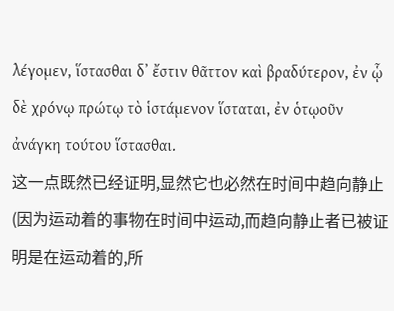λέγομεν, ἵστασθαι δʼ ἔστιν θᾶττον καὶ βραδύτερον, ἐν ᾧ δὲ χρόνῳ πρώτῳ τὸ ἱστάμενον ἵσταται, ἐν ὁτῳοῦν ἀνάγκη τούτου ἵστασθαι.
这一点既然已经证明,显然它也必然在时间中趋向静止(因为运动着的事物在时间中运动,而趋向静止者已被证明是在运动着的,所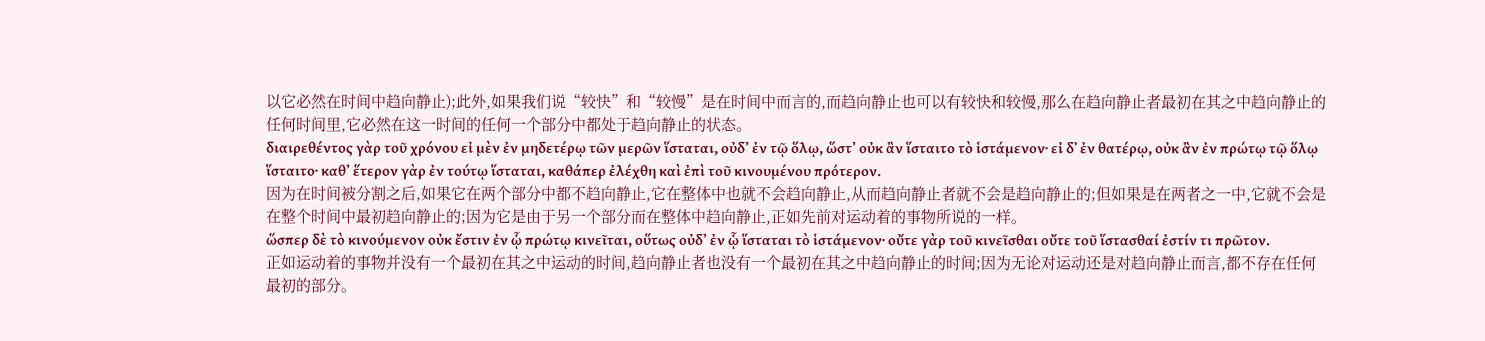以它必然在时间中趋向静止);此外,如果我们说“较快”和“较慢”是在时间中而言的,而趋向静止也可以有较快和较慢,那么在趋向静止者最初在其之中趋向静止的任何时间里,它必然在这一时间的任何一个部分中都处于趋向静止的状态。
διαιρεθέντος γὰρ τοῦ χρόνου εἰ μὲν ἐν μηδετέρῳ τῶν μερῶν ἵσταται, οὐδʼ ἐν τῷ ὅλῳ, ὥστʼ οὐκ ἂν ἵσταιτο τὸ ἱστάμενον· εἰ δ᾿ ἐν θατέρῳ, οὐκ ἂν ἐν πρώτῳ τῷ ὅλῳ ἵσταιτο· καθʼ ἕτερον γὰρ ἐν τούτῳ ἵσταται, καθάπερ ἐλέχθη καὶ ἐπὶ τοῦ κινουμένου πρότερον.
因为在时间被分割之后,如果它在两个部分中都不趋向静止,它在整体中也就不会趋向静止,从而趋向静止者就不会是趋向静止的;但如果是在两者之一中,它就不会是在整个时间中最初趋向静止的;因为它是由于另一个部分而在整体中趋向静止,正如先前对运动着的事物所说的一样。
ὥσπερ δὲ τὸ κινούμενον οὐκ ἔστιν ἐν ᾧ πρώτῳ κινεῖται, οὕτως οὐδʼ ἐν ᾧ ἵσταται τὸ ἱστάμενον· οὔτε γὰρ τοῦ κινεῖσθαι οὔτε τοῦ ἵστασθαί ἐστίν τι πρῶτον.
正如运动着的事物并没有一个最初在其之中运动的时间,趋向静止者也没有一个最初在其之中趋向静止的时间;因为无论对运动还是对趋向静止而言,都不存在任何最初的部分。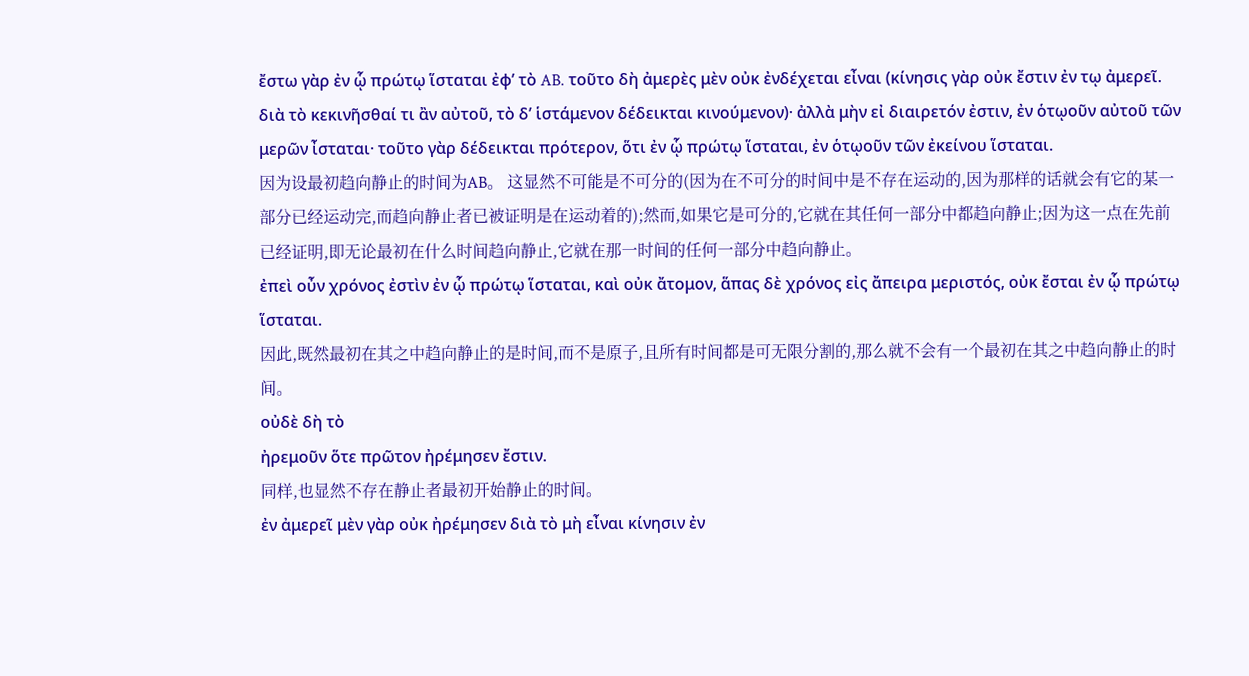ἔστω γὰρ ἐν ᾧ πρώτῳ ἵσταται ἐφʼ τὸ AB. τοῦτο δὴ ἀμερὲς μὲν οὐκ ἐνδέχεται εἶναι (κίνησις γὰρ οὐκ ἔστιν ἐν τῳ ἀμερεῖ. διὰ τὸ κεκινῆσθαί τι ἂν αὐτοῦ, τὸ δʼ ἱστάμενον δέδεικται κινούμενον)· ἀλλὰ μὴν εἰ διαιρετόν ἐστιν, ἐν ὁτῳοῦν αὐτοῦ τῶν μερῶν ἶσταται· τοῦτο γὰρ δέδεικται πρότερον, ὅτι ἐν ᾧ πρώτῳ ἵσταται, ἐν ὁτῳοῦν τῶν ἐκείνου ἵσταται.
因为设最初趋向静止的时间为AB。 这显然不可能是不可分的(因为在不可分的时间中是不存在运动的,因为那样的话就会有它的某一部分已经运动完,而趋向静止者已被证明是在运动着的);然而,如果它是可分的,它就在其任何一部分中都趋向静止;因为这一点在先前已经证明,即无论最初在什么时间趋向静止,它就在那一时间的任何一部分中趋向静止。
ἐπεὶ οὖν χρόνος ἐστὶν ἐν ᾧ πρώτῳ ἵσταται, καὶ οὐκ ἄτομον, ἅπας δὲ χρόνος εἰς ἄπειρα μεριστός, οὐκ ἔσται ἐν ᾧ πρώτῳ ἵσταται.
因此,既然最初在其之中趋向静止的是时间,而不是原子,且所有时间都是可无限分割的,那么就不会有一个最初在其之中趋向静止的时间。
οὐδὲ δὴ τὸ
ἠρεμοῦν ὅτε πρῶτον ἠρέμησεν ἔστιν.
同样,也显然不存在静止者最初开始静止的时间。
ἐν ἀμερεῖ μὲν γὰρ οὐκ ἠρέμησεν διὰ τὸ μὴ εἶναι κίνησιν ἐν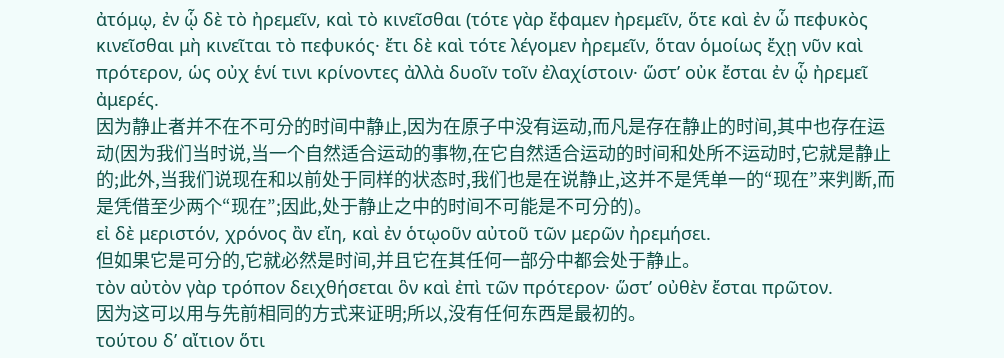ἀτόμῳ, ἐν ᾧ δὲ τὸ ἠρεμεῖν, καὶ τὸ κινεῖσθαι (τότε γὰρ ἔφαμεν ἠρεμεῖν, ὅτε καὶ ἐν ὧ πεφυκὸς κινεῖσθαι μὴ κινεῖται τὸ πεφυκός· ἔτι δὲ καὶ τότε λέγομεν ἠρεμεῖν, ὅταν ὁμοίως ἔχῃ νῦν καὶ πρότερον, ὡς οὐχ ἑνί τινι κρίνοντες ἀλλὰ δυοῖν τοῖν ἐλαχίστοιν· ὥστʼ οὐκ ἔσται ἐν ᾧ ἠρεμεῖ ἀμερές.
因为静止者并不在不可分的时间中静止,因为在原子中没有运动,而凡是存在静止的时间,其中也存在运动(因为我们当时说,当一个自然适合运动的事物,在它自然适合运动的时间和处所不运动时,它就是静止的;此外,当我们说现在和以前处于同样的状态时,我们也是在说静止,这并不是凭单一的“现在”来判断,而是凭借至少两个“现在”;因此,处于静止之中的时间不可能是不可分的)。
εἰ δὲ μεριστόν, χρόνος ἂν εἴη, καὶ ἐν ὁτῳοῦν αὐτοῦ τῶν μερῶν ἠρεμήσει.
但如果它是可分的,它就必然是时间,并且它在其任何一部分中都会处于静止。
τὸν αὐτὸν γὰρ τρόπον δειχθήσεται ὃν καὶ ἐπὶ τῶν πρότερον· ὥστʼ οὐθὲν ἔσται πρῶτον.
因为这可以用与先前相同的方式来证明;所以,没有任何东西是最初的。
τούτου δʼ αἴτιον ὅτι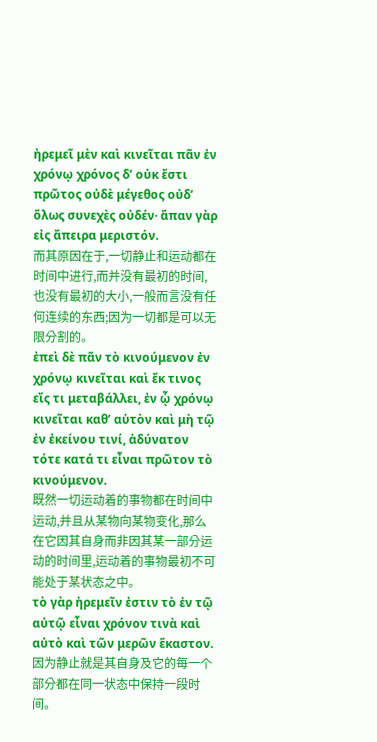ἠρεμεῖ μὲν καὶ κινεῖται πᾶν ἐν χρόνῳ χρόνος δʼ οὐκ ἔστι πρῶτος οὐδὲ μέγεθος οὐδʼ ὅλως συνεχὲς οὐδέν· ἅπαν γὰρ εἰς ἄπειρα μεριστόν.
而其原因在于,一切静止和运动都在时间中进行,而并没有最初的时间,也没有最初的大小,一般而言没有任何连续的东西;因为一切都是可以无限分割的。
ἐπεὶ δὲ πᾶν τὸ κινούμενον ἐν χρόνῳ κινεῖται καὶ ἔκ τινος εἴς τι μεταβάλλει, ἐν ᾧ χρόνῳ κινεῖται καθʼ αὑτὸν καὶ μὴ τῷ ἐν ἐκείνου τινί, ἀδύνατον τότε κατά τι εἶναι πρῶτον τὸ κινούμενον.
既然一切运动着的事物都在时间中运动,并且从某物向某物变化,那么在它因其自身而非因其某一部分运动的时间里,运动着的事物最初不可能处于某状态之中。
τὸ γὰρ ἠρεμεῖν ἐστιν τὸ ἐν τῷ αὐτῷ εἶναι χρόνον τινὰ καὶ αὐτὸ καὶ τῶν μερῶν ἕκαστον.
因为静止就是其自身及它的每一个部分都在同一状态中保持一段时间。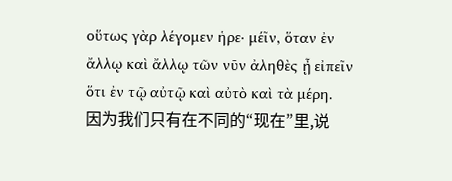οὕτως γὰρ λέγομεν ἡρε· μέῖν, ὅταν ἐν ἄλλῳ καὶ ἄλλῳ τῶν νῦν ἀληθὲς ᾖ εἰπεῖν ὅτι ἐν τῷ αὐτῷ καὶ αὐτὸ καὶ τὰ μέρη.
因为我们只有在不同的“现在”里,说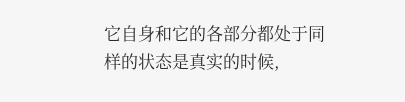它自身和它的各部分都处于同样的状态是真实的时候,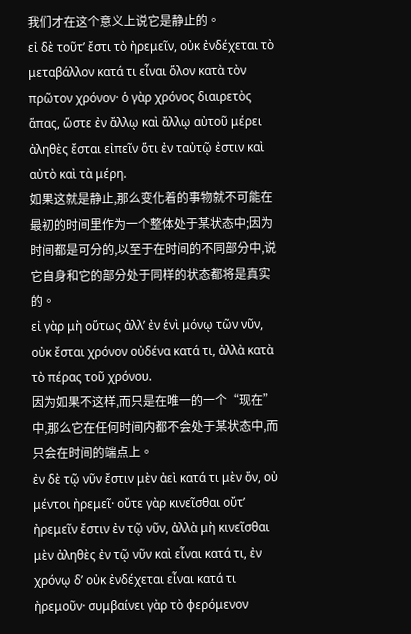我们才在这个意义上说它是静止的。
εἰ δὲ τοῦτʼ ἔστι τὸ ἠρεμεῖν, οὐκ ἐνδέχεται τὸ μεταβάλλον κατά τι εἶναι ὅλον κατὰ τὸν πρῶτον χρόνον· ὁ γὰρ χρόνος διαιρετὸς ἅπας, ὥστε ἐν ἄλλῳ καὶ ἄλλῳ αὐτοῦ μέρει ἀληθὲς ἔσται εἰπεῖν ὅτι ἐν ταὐτῷ ἐστιν καὶ αὐτὸ καὶ τὰ μέρη.
如果这就是静止,那么变化着的事物就不可能在最初的时间里作为一个整体处于某状态中;因为时间都是可分的,以至于在时间的不同部分中,说它自身和它的部分处于同样的状态都将是真实的。
εἰ γὰρ μὴ οὕτως ἀλλʼ ἐν ἑνὶ μόνῳ τῶν νῦν, οὐκ ἔσται χρόνον οὐδένα κατά τι, ἀλλὰ κατὰ τὸ πέρας τοῦ χρόνου.
因为如果不这样,而只是在唯一的一个“现在”中,那么它在任何时间内都不会处于某状态中,而只会在时间的端点上。
ἐν δὲ τῷ νῦν ἔστιν μὲν ἀεὶ κατά τι μὲν ὄν, οὐ μέντοι ἠρεμεῖ· οὔτε γὰρ κινεῖσθαι οὔτʼ ἠρεμεῖν ἔστιν ἐν τῷ νῦν, ἀλλὰ μὴ κινεῖσθαι μὲν ἀληθὲς ἐν τῷ νῦν καὶ εἶναι κατά τι, ἐν χρόνῳ δʼ οὐκ ἐνδέχεται εἶναι κατά τι ἠρεμοῦν· συμβαίνει γὰρ τὸ φερόμενον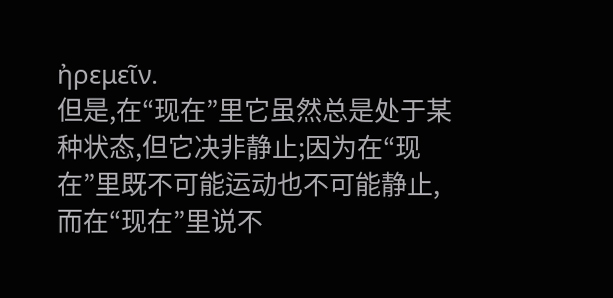ἠρεμεῖν.
但是,在“现在”里它虽然总是处于某种状态,但它决非静止;因为在“现在”里既不可能运动也不可能静止,而在“现在”里说不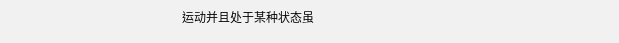运动并且处于某种状态虽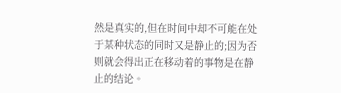然是真实的,但在时间中却不可能在处于某种状态的同时又是静止的;因为否则就会得出正在移动着的事物是在静止的结论。